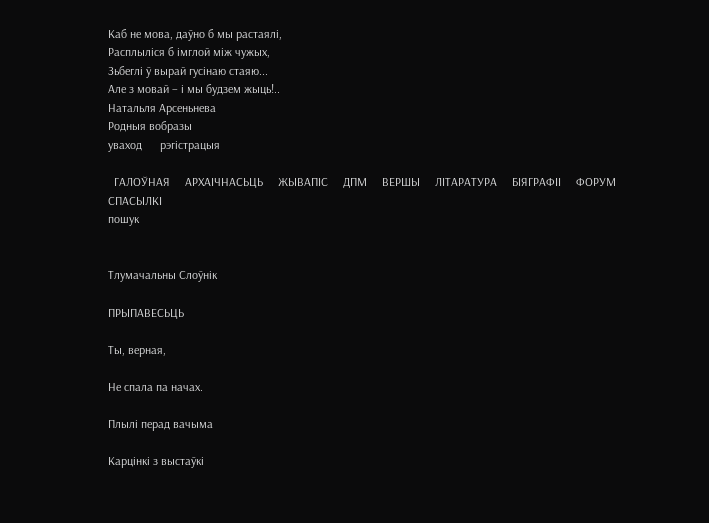Каб не мова, даўно б мы растаялі,
Расплыліся б імглой між чужых,
Зьбеглі ў вырай гусінаю стаяю...
Але з мовай – і мы будзем жыць!..
Натальля Арсеньнева
Родныя вобразы
уваход      рэгiстрацыя

  ГАЛОЎНАЯ     АРХАІЧНАСЬЦЬ     ЖЫВАПІС     ДПМ     ВЕРШЫ     ЛІТАРАТУРА     БІЯГРАФІІ     ФОРУМ     СПАСЫЛКІ
пошук


Тлумачальны Слоўнік

ПРЫПАВЕСЬЦЬ

Ты, верная,

Не спала па начах.

Плылі перад вачыма

Карцінкі з выстаўкі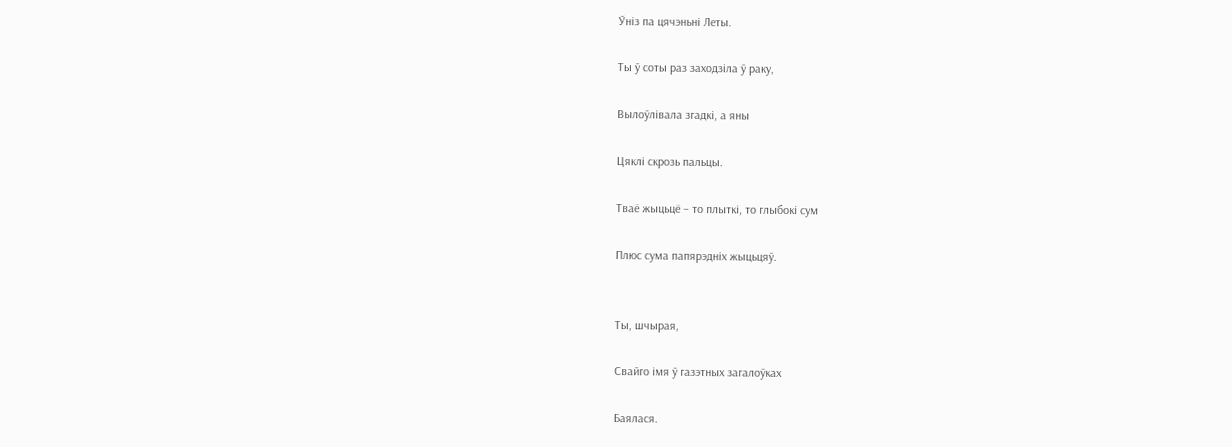Ўніз па цячэньні Леты.

Ты ў соты раз заходзіла ў раку,

Вылоўлівала згадкі, а яны

Цяклі скрозь пальцы.

Тваё жыцьцё – то плыткі, то глыбокі сум

Плюс сума папярэдніх жыцьцяў.


Ты, шчырая,

Свайго імя ў газэтных загалоўках

Баялася.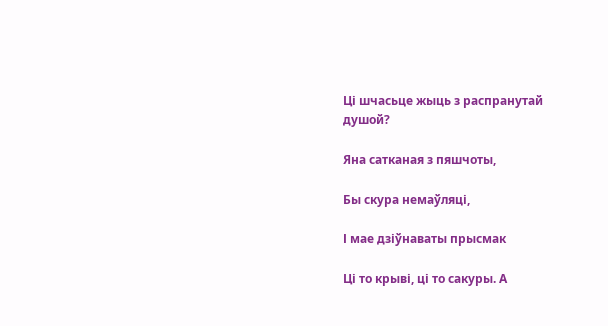Ці шчасьце жыць з распранутай душой?

Яна сатканая з пяшчоты,

Бы скура немаўляці,

І мае дзіўнаваты прысмак

Ці то крыві, ці то сакуры. А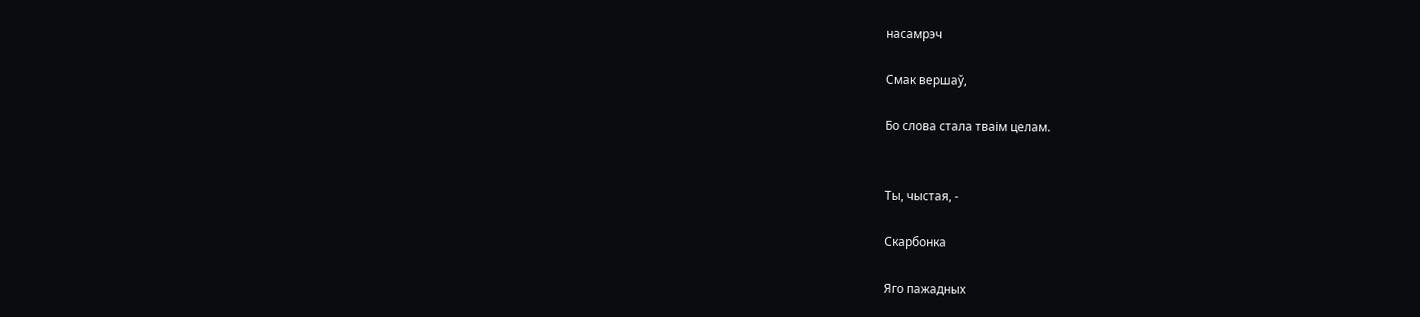насамрэч

Смак вершаў,

Бо слова стала тваім целам.


Ты, чыстая, -

Скарбонка

Яго пажадных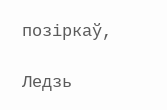позіркаў,

Ледзь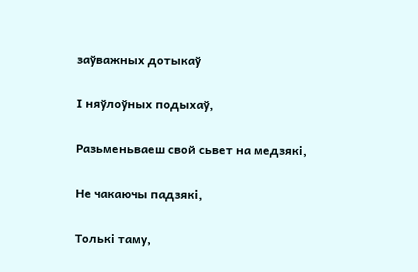заўважных дотыкаў

І няўлоўных подыхаў,

Разьменьваеш свой сьвет на медзякі,

Не чакаючы падзякі,

Толькі таму,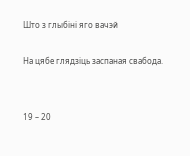Што з глыбіні яго вачэй

На цябе глядзіць заспаная свабода.


19 – 20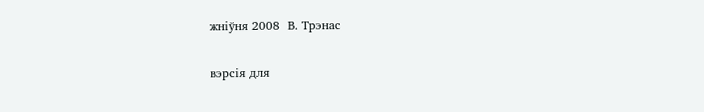жніўня 2008  В. Трэнас

вэрсія для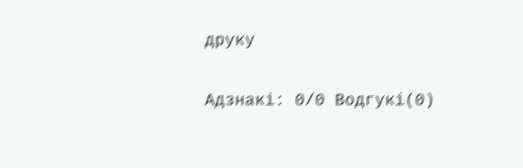друку

Адзнакi: 0/0 Водгукі(0)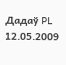Дадаў PL 12.05.2009